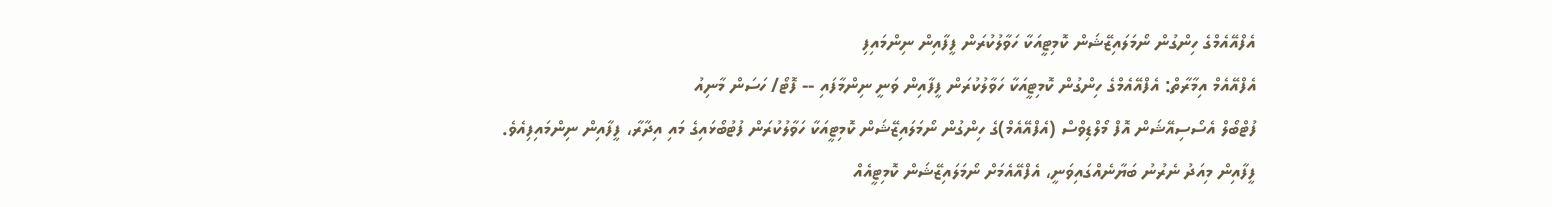އެފްއޭއެމްގެ ހިންގުން ނޯމަލައިޒޭޝަން ކޮމިޓީއަކާ ހަވާލުކުރަން ފީފާއިން ނިންމައިފި
އެފްއޭއެމް އިމާރާތް: އެފްއޭއެމްގެ ހިންގުން ކޮމިޓީއަކާ ހަވާލުކުރަން ފީފާއިން ވަނީ ނިންމާފައި -- ފޮޓޯ/ ހަސަން މާނިއު
ފުޓްބޯލް އެސޯސިއޭޝަން އޮފް މޯލްޑިވްސް (އެފްއޭއެމް)ގެ ހިންގުން ނޯމަލައިޒޭޝަން ކޮމިޓީއަކާ ހަވާލުކުރަން ފުޓުބޯޅައިގެ މައި އިދާރާ، ފީފާއިން ނިންމައިފިއެވެ.
ފީފާއިން މިއަދު ނެރުނު ބަޔާނެއްގައިވަނީ، އެފްއޭއެމަށް ނޯމަލައިޒޭޝަން ކޮމިޓީއެއް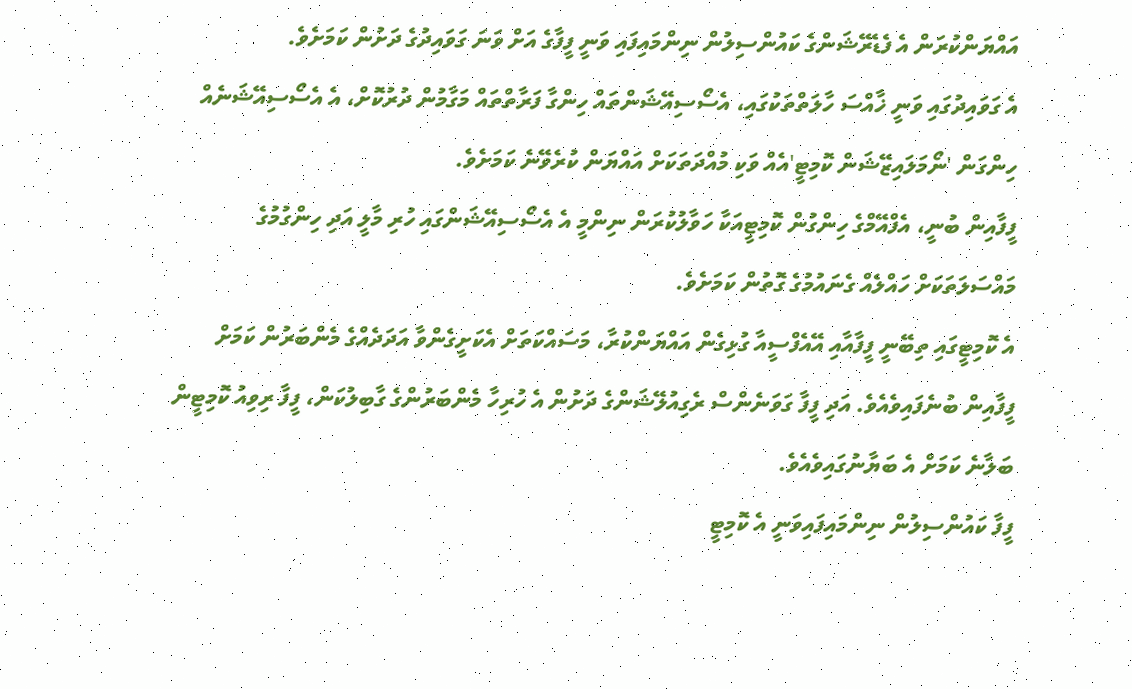އައްޔަންކުރަން އެ ފެޑެރޭޝަންގެ ކައުންސިލުން ނިންމައިފައި ވަނީ ފީފާގެ އަށް ވަނަ ގަވައިދުގެ ދަށުން ކަމަށެވެ.
އެ ގަވައިދުގައި ވަނީ ޚާއްސަ ހާލަތްތަކުގައި، އެސޯސިއޭޝަންތައް ހިންގާ ފަރާތްތައް މަގާމުން ދުރުކޮށް، އެ އެސޯސިއޭޝަނެއް ހިންގަން 'ނޯމަލައިޒޭޝަން ކޮމިޓީ'އެއް ވަކި މުއްދަތަކަށް އައްޔަން ކުރެވޭނެ ކަމަށެވެ.
ފީފާއިން ބުނީ، އެފްއޭމްގެ ހިންގުން ކޮމިޓީއަކާ ހަވާލުކުރަން ނިންމީ އެ އެސޯސިއޭޝަންގައި ހުރި މާލީ އަދި ހިންގުމުގެ މައްސަލަތަކަށް ހައްލެއް ގެނައުމުގެ ގޮތުން ކަމަށެވެ.
އެ ކޮމިޓީގައި ތިބޭނީ ފީފާއާއި އޭއެފްސީއާ ގުޅިގެން އައްޔަންކުރާ، މަސައްކަތަށް އެކަށީގެންވާ އަދަދެއްގެ މެންބަރުން ކަމަށް ފީފާއިން ބުނެފައިވެއެވެ. އަދި ފީފާ ގަވަނެންސް ރެގިއުލޭޝަންގެ ދަށުން އެ ހުރިހާ މެންބަރުންގެ ގާބިލުކަން، ފީފާ ރިވިއު ކޮމިޓީން ބަލާނެ ކަމަށް އެ ބަޔާނުގައިވެއެވެ.
ފީފާ ކައުންސިލުން ނިންމައިފައިވަނީ އެ ކޮމިޓީ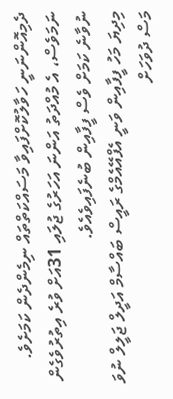ދެމިއޮންނަނީ ހަވާލުކޮށްފައިވާ މަސައްކަތްތައް ނިމެންދެން ކަމަށެވެ. ނަމަވެސް، އެ މުއްދަތު އަންނަ އަހަރުގެ ޖުލައި 31އަށް ވުރެ އިތުރުވެގެން ނުވާނެ ކަމަށް ވެސް ފީފާއިން ބުނެފައިވެއެވެ.
މިދިޔަ މަހު ފީފާއިން ވަނީ އެފްއޭއެމްގެ ރައީސް ބައްސާމް އަދީލް ޖަލީލް ނުވަ މަސް ދުވަހަށް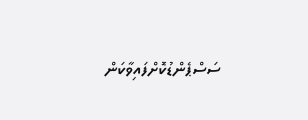ސަސްޕެންޑުކޮށްފައިވާކަން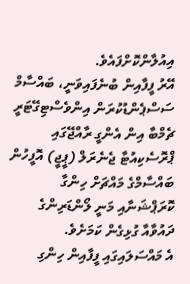އިއުލާންކޮށްފައެވެ.
އޭރު ފީފާއިން ބުނެފައިވަނީ، ބައްސާމް ސަސްޕެންޑުކުރަން އިންވެސްޓިގޭޓަރީ ޗެމްބާ އިން އެންގީ ރާއްޖޭގައި ޕްރޮސެކިއުޓާ ޖެނެރަލް (ޕީޖީ) އޮފީހުން ބައްސާމްގެ މައްޗަށް ހިންގާ ކޮރަޕްޝަނާއި މަނީ ލޯންޑަރިންގެ ދައުވާއާ ގުޅިގެން ކަމަށެވެ.
އެ މައްސަލައިގައި ފީފާއިން ހިންގި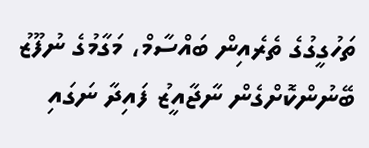ތަހުގީގުގެ ތެރެއިން ބައްސާމް، މަގާމުގެ ނުފޫޒު ބޭނުންކޮށްގެން ނާޖާއީޒު ފައިދާ ނަގައި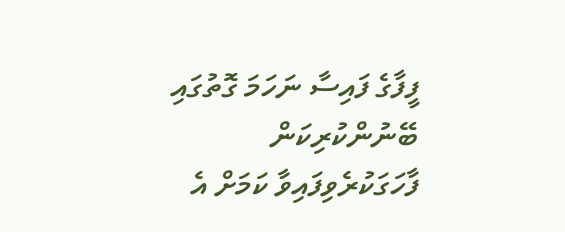ފީފާގެ ފައިސާ ނަހަމަ ގޮތުގައި ބޭނުންކުރިކަން ފާހަގަކުރެވިފައިވާ ކަމަށް އެ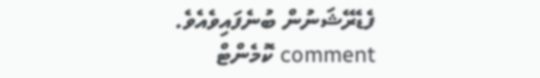ފެޑެރޭޝަނުން ބުނެފައިވެއެވެ.
comment ކޮމެންޓް